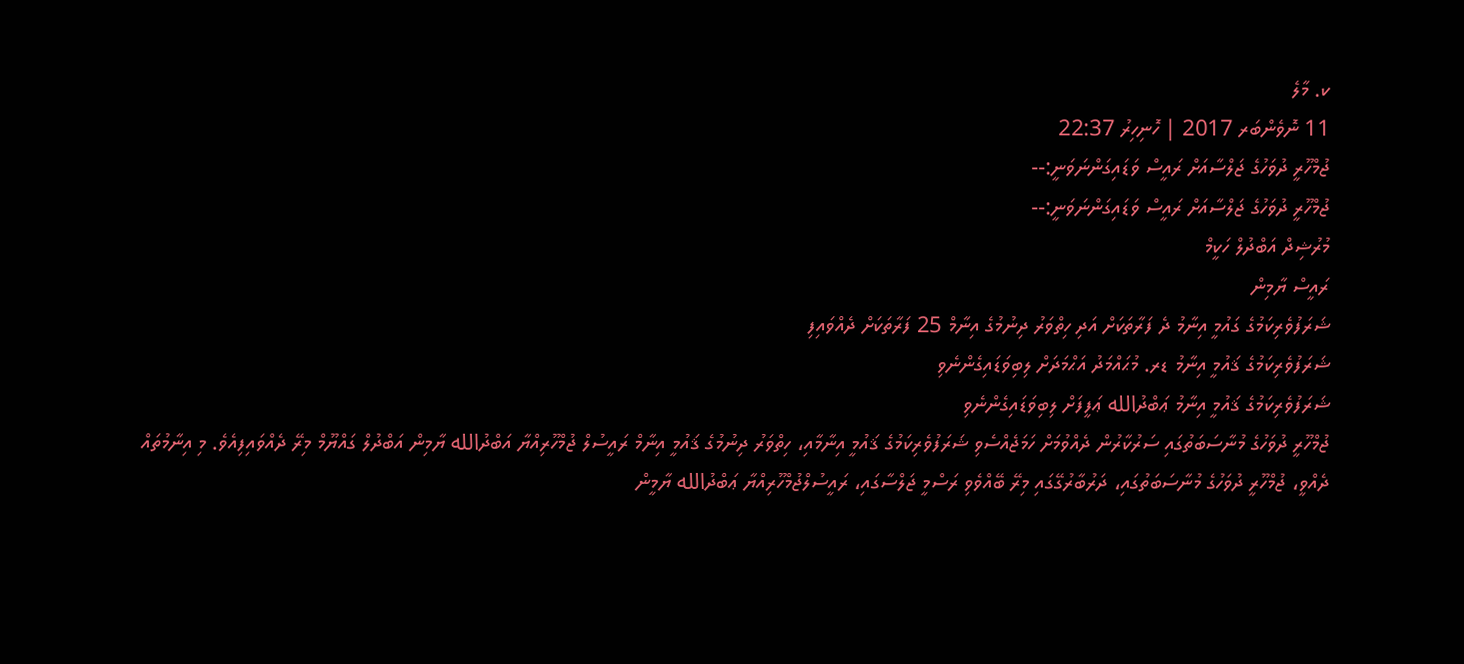ކ. މާލެ
11 ނޮވެންބަރ 2017 | ހޮނިހިރު 22:37
ޖުމްހޫރީ ދުވަހުގެ ޖަލްސާއަށް ރައީސް ވަޑައިގަންނަވަނީ:--
ޖުމްހޫރީ ދުވަހުގެ ޖަލްސާއަށް ރައީސް ވަޑައިގަންނަވަނީ:--
މުރުޝިދް އަބްދުލް ހަކީމް
ރައީސް ޔާމިން
ޝަރަފުވެރިކަމުގެ ގައުމީ އިނާމު ދެ ފަރާތަކަށް އަދި ހިތްވަރު ދިނުމުގެ އިނާމް 25 ފަރާތަކަށް ދެއްވައިފި
ޝަރަފުވެރިކަމުގެ ޤައުމީ އިނާމު ޑރ. މުޙައްމަދު އަޙްމަދަށް ލިބިވަޑައިގެންނެވި
ޝަރަފުވެރިކަމުގެ ޤައުމީ އިނާމު ޢަބްދުالله ޢަފީފަށް ލިބިވަޑައިގެންނެވި
ޖުމްހޫރީ ދުވަހުގެ މުނާސަބަތުގައި ސަރުކާރުން ދެއްވުމަށް ހަމަޖެއްސެވި ޝަރަފުވެރިކަމުގެ ޤައުމީ އިނާމާއި، ހިތްވަރު ދިނުމުގެ ޤައުމީ އިނާމް ރައީސުލް ޖުމްހޫރިއްޔާ އަބްދުالله ޔާމިން އަބްދުލް ގައްޔޫމް މިރޭ ދެއްވައިފިއެވެ. މި އިނާމުތައް ދެއްވީ، ޖުމްހޫރީ ދުވަހުގެ މުނާސަބަތުގައި، ދަރުބާރުގޭގައި މިރޭ ބޭއްވެވި ރަސްމީ ޖަލްސާގައި، ރައީސުލްޖުމްހޫރިއްޔާ ޢަބްދުالله ޔާމީން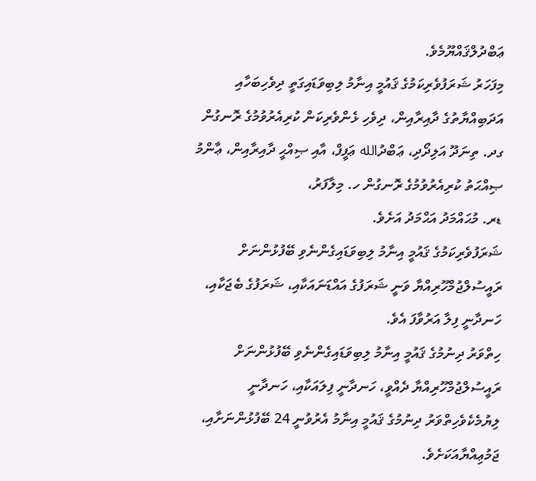ޢަބްދުލްޤައްޔޫމެވެ.
މިފަހަރު ޝަރަފުވެރިކަމުގެ ޤައުމީ އިނާމު ލިބިވަޑައިގަތީ ދިވެހިބަހާއި އަދަބިއްޔާތުގެ ދާއިރާއިން، ދިވެހި ޅެންވެރިކަން ކުރިއެރުވުމުގެ ރޮނގުން ގދ. ތިނަދޫ އަލިދޯދި، ޢަބްދުالله ޢަފީފް، އާއި ޞިއްޙީ ދާއިރާއިން، ޢާންމު ޞިއްޙަތު ކުރިއެރުވުމުގެ ރޮނގުން ހ. މިލާފަރު،
ޑރ. މުޙައްމަދު އަޙްމަދު އަށެވެ.
ޝަރަފުވެރިކަމުގެ ޤައުމީ އިނާމު ލިބިވަޑައިގެންނެވި ބޭފުޅުންނަށް ރައީސުލްޖުމްހޫރިއްޔާ ވަނީ ޝަރަފުގެ އައްޑަނައަކާއި، ޝަރަފުގެ ބެޖަކާއި، ހަނދާނީ ފިލާ އަރުވާފަ އެވެ.
ހިތްވަރު ދިނުމުގެ ޤައުމީ އިނާމު ލިބިވަޑައިގެންނެވި ބޭފުޅުންނަށް ރައީސުލްޖުމްހޫރިއްޔާ ދެއްވީ، ހަނދާނީ ފިލައަކާއި، ހަނދާނީ ލިޔުމެކެވެހިތްވަރު ދިނުމުގެ ޤައުމީ އިނާމު އެރުވުނީ 24 ބޭފުޅުންނަށާއި، ޖަމުޢިއްޔާއަކަށެވެ.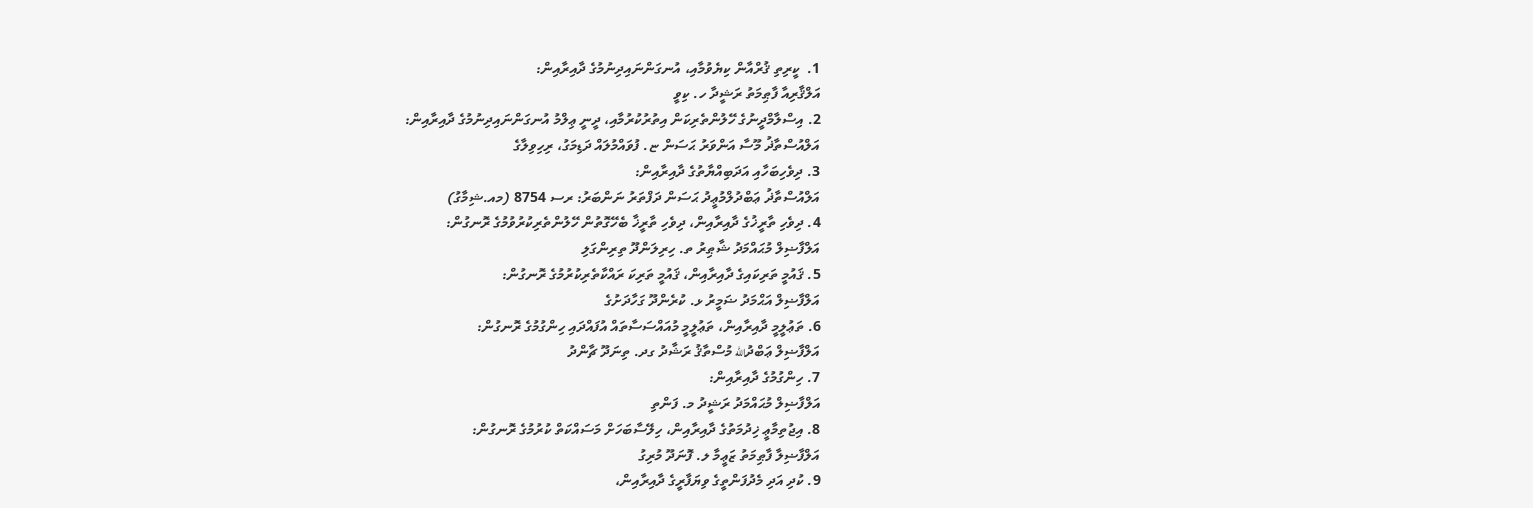1.  ކީރިތި ޤުރްއާން ކިޔެވުމާއި، އުނގަންނައިދިނުމުގެ ދާއިރާއިން:
އަލްޤާރިއާ ފާޠިމަތު ރަޝީދާ ހ. ކިވީ
2. އިސްލާމްދީނުގެ ހޭލުންތެރިކަން އިތުރުކުރުމާއި، ދީނީ ޢިލްމު އުނގަންނައިދިނުމުގެ ދާއިރާއިން:
އަލްއުސްތާޛު މޫސާ އަންވަރު ޙަސަން ޏ. ފުވައްމުލައް ދަޑިމަގު، ރިހިވިލާގެ
3. ދިވެހިބަހާއި އަދަބިއްޔާތުގެ ދާއިރާއިން:
އަލްއުސްތާޛު ޢަބްދުލްމުޢީދު ޙަސަން ދަފްތަރު ނަންބަރު: ރސ 8754 (މއ.ޝިމާގު)
4. ދިވެހި ތާރީޚުގެ ދާއިރާއިން، ދިވެހި ތާރީޚާ ބެހޭގޮތުން ހޭލުންތެރިކުރުވުމުގެ ރޮނގުން:
އަލްފާޟިލް މުޙައްމަދު ޝާޠިރު ތ. ހިރިލަންދޫ ތިރިންގަލި
5. ޤައުމީ ތަރިކައިގެ ދާއިރާއިން، ޤައުމީ ތަރިކަ ރައްކާތެރިކުރުމުގެ ރޮނގުން:
އަލްފާޟިލް އަޙްމަދު ޟަމީރު ޅ. ކުރެންދޫ ގަހާދަށުގެ
6. ތަޢުލީމީ ދާއިރާއިން، ތަޢުލީމީ މުއައްސަސާތައް އުފައްދައި ހިންގުމުގެ ރޮނގުން:
އަލްފާޟިލް ޢަބްދުالله މުސްތާޤު ރަޝާދު ގދ. ތިނަދޫ ޗާންދު
7. ހިންގުމުގެ ދާއިރާއިން:
އަލްފާޟިލް މުޙައްމަދު ރަޝީދު މ. ފަންތި
8. އިޖުތިމާޢީ ޚިދުމަތުގެ ދާއިރާއިން، ހިލޭސާބަހަށް މަސައްކަތް ކުރުމުގެ ރޮނގުން:
އަލްފާޟިލާ ފާޠިމަތު ޒަޢީމާ ލ. ފޮނަދޫ މުރިގު
9. ކުދި އަދި މެދުފަންތީގެ ވިޔަފާރީގެ ދާއިރާއިން،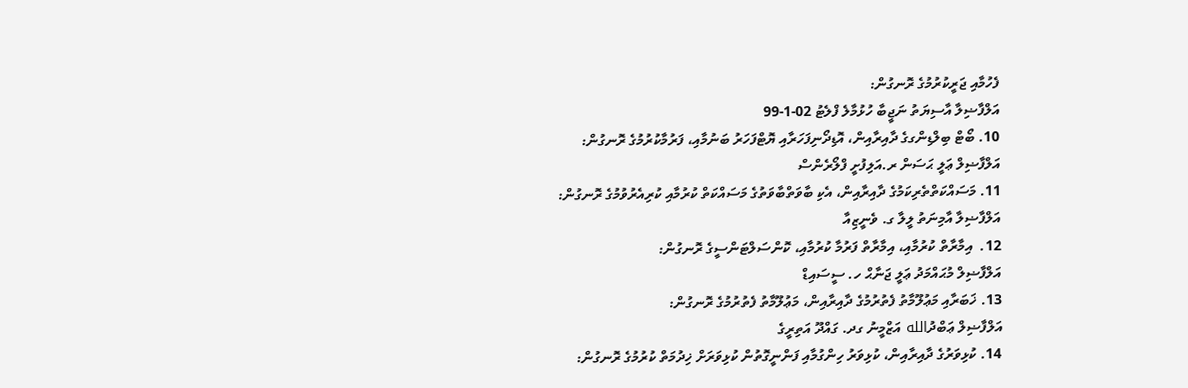ފެހުމާއި ޖަރީކުރުމުގެ ރޮނގުން:
އަލްފާޟިލާ އާސިޔަތު ނަޖީބާ ހުޅުމާލެ ފްލެޓު 02-1-99
10. ބޯޓް ބިލްޑިންގގެ ދާއިރާއިން، އޮޑިދޯނިފަހަރާއި ޔޮޓްފަހަރު ބަނުމާއި، ފަރުމާކުރުމުގެ ރޮނގުން:
އަލްފާޟިލް ޢަލީ ޙަސަން ރ.އަލިފުށީ ފްލޯރެންސް
11. މަސައްކަތްތެރިކަމުގެ ދާއިރާއިން، އެކި ބާވަތްބާވަތުގެ މަސައްކަތް ކުރުމާއި ކުރިއެރުވުމުގެ ރޮނގުން:
އަލްފާޟިލާ އާމިނަތު ލީލާ ގ. ވެނީޒިއާ
12.  އިމާރާތް ކުރުމާއި، އިމާރާތް ފަރުމާ ކުރުމާއި، ކޮންސަލްޓަންސީގެ ރޮނގުން:
އަލްފާޟިލް މުޙައްމަދު ޢަލީ ޖަނާޙް ހ. ސީސައިޑް
13. ޚަބަރާއި މަޢުލޫމާތު ފެތުރުމުގެ ދާއިރާއިން، މަޢުލޫމާތު ފެތުރުމުގެ ރޮނގުން:
އަލްފާޟިލް ޢަބްދުالله އަޒްމީނު ގދ. ގައްދޫ އަތިރީގެ
14. ކުޅިވަރުގެ ދާއިރާއިން، ކުޅިވަރު ހިންގުމާއި ފަންނީގޮތުން ކުޅިވަރަށް ޚިދުމަތް ކުރުމުގެ ރޮނގުން: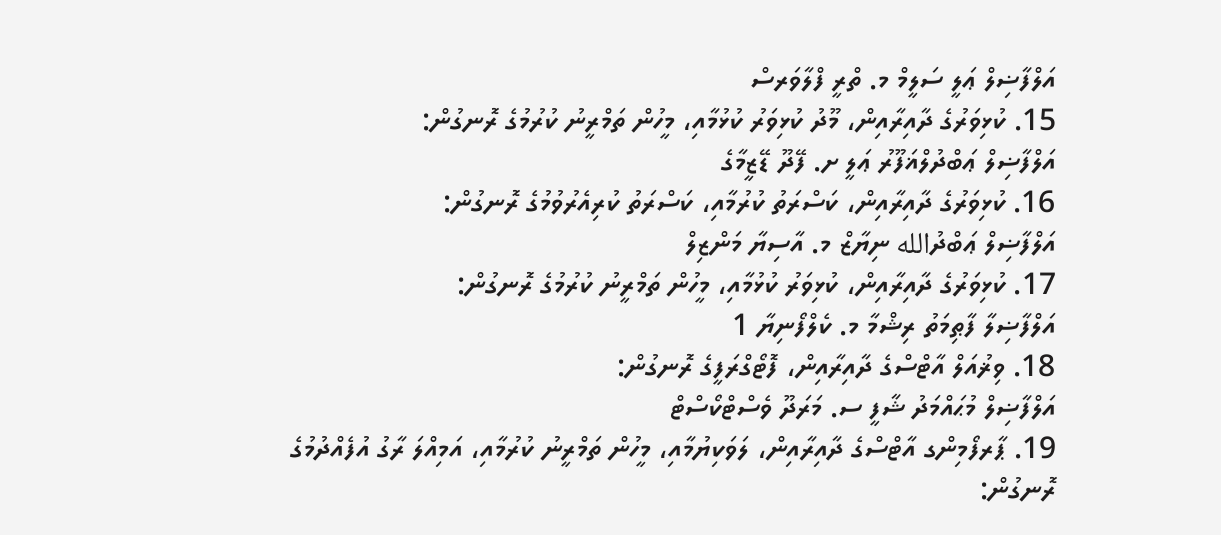އަލްފާޟިލް ޢަލީ ސަލީމް މ. ތްރީ ފްލާވަރސް
15. ކުޅިވަރުގެ ދާއިރާއިން، މޫދު ކުޅިވަރު ކުޅުމާއި، މީހުން ތަމްރީނު ކުރުމުގެ ރޮނގުން:
އަލްފާޟިލް ޢަބްދުލްޣަފޫރު ޢަލީ ށ. ފޭދޫ ޑޭޒީމާގެ
16. ކުޅިވަރުގެ ދާއިރާއިން، ކަސްރަތު ކުރުމާއި، ކަސްރަތު ކުރިއެރުވުމުގެ ރޮނގުން:
އަލްފާޟިލް ޢަބްދުالله ނިޔާޒް މ. އާސިޔާ މަންޒިލް
17. ކުޅިވަރުގެ ދާއިރާއިން، ކުޅިވަރު ކުޅުމާއި، މީހުން ތަމްރީނު ކުރުމުގެ ރޮނގުން:
އަލްފާޟިލާ ފާޠިމަތު ރިޝްމާ މ. ކެލްފޯނިޔާ 1
18. ވިޜުއަލް އާޓްސްގެ ދާއިރާއިން، ފޮޓޯގްރަފީގެ ރޮނގުން:
އަލްފާޟިލް މުޙައްމަދު ޝާފީ ސ. މަރަދޫ ވެސްޓްކޯސްޓް
19. ޕާރފޯމިންގ އާޓްސްގެ ދާއިރާއިން، ލަވަކިޔުމާއި، މީހުން ތަމްރީނު ކުރުމާއި، އަމިއްލަ ރާގު އުފެއްދުމުގެ ރޮނގުން: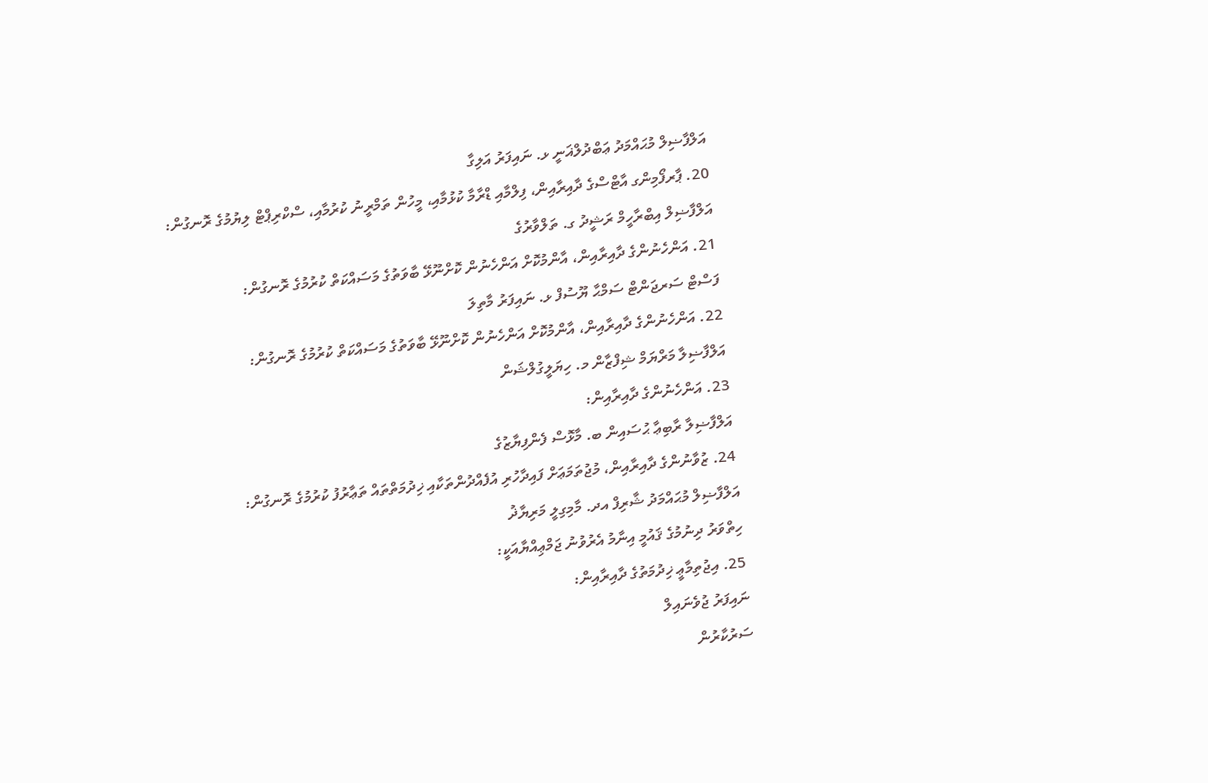އަލްފާޟިލް މުޙައްމަދު ޢަބްދުލްޣަނީ ޅ. ނައިފަރު އަލިގާ
20. ޕާރފޯމިންގ އާޓްސްގެ ދާއިރާއިން، ފިލްމާއި ޑްރާމާ ކުޅުމާއި، މީހުން ތަމްރީނު ކުރުމާއި، ސްކްރިޕްޓް ލިޔުމުގެ ރޮނގުން:
އަލްފާޟިލް އިބްރާހީމް ރަޝީދު ގ. ތަލްވާރުގެ
21. އަންހެނުންގެ ދާއިރާއިން، އާންމުކޮށް އަންހެނުން ކޮށްނޫޅޭ ބާވަތުގެ މަސައްކަތް ކުރުމުގެ ރޮނގުން:
ފަސްޓް ސަރޖަންޓް ސަމްޙާ ޔޫސުފް ޅ. ނައިފަރު މާތިލަ
22. އަންހެނުންގެ ދާއިރާއިން، އާންމުކޮށް އަންހެނުން ކޮށްނޫޅޭ ބާވަތުގެ މަސައްކަތް ކުރުމުގެ ރޮނގުން:
އަލްފާޟިލާ މަރްޔަމް ޝިފްޒާން މ. ހިޔަލީގުލްޝަން
23. އަންހެނުންގެ ދާއިރާއިން:
އަލްފާޟިލާ ރާބިޢާ ޙުސައިން ބ. މާޅޮސް ފެންފިޔާޒުގެ
24. ޒުވާނުންގެ ދާއިރާއިން، މުޖުތަމަޢަށް ފައިދާހުރި އުފެއްދުންތަކާއި ޚިދުމަތްތައް ތަޢާރުފު ކުރުމުގެ ރޮނގުން:
އަލްފާޟިލް މުޙައްމަދު ޝާރިފް އދ. މާމިގިލީ މަރިޔާޛު
ހިތްވަރު ދިނުމުގެ ޤައުމީ އިނާމު އެރުވުނު ޖަމްޢިއްޔާއަކީ:
25. އިޖުތިމާޢީ ޚިދުމަތުގެ ދާއިރާއިން:
ނައިފަރު ޖުވެނައިލް
ސަރުކާރުން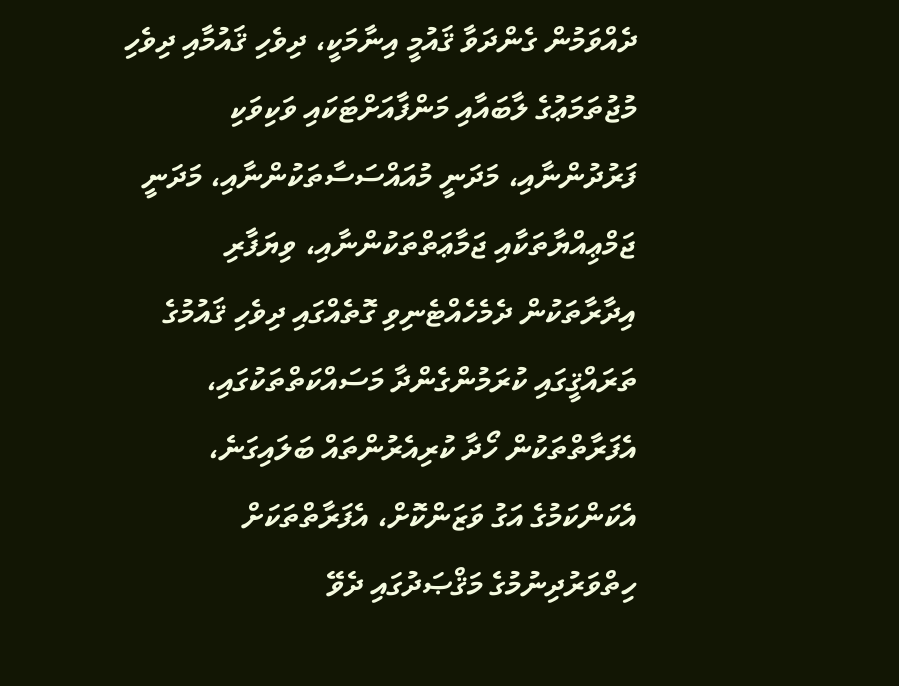ދެއްވަމުން ގެންދަވާ ޤައުމީ އިނާމަކީ، ދިވެހި ޤައުމާއި ދިވެހި މުޖުތަމަޢުގެ ލާބައާއި މަންފާއަށްޓަކައި ވަކިވަކި ފަރުދުންނާއި، މަދަނީ މުއައްސަސާތަކުންނާއި، މަދަނީ ޖަމްޢިއްޔާތަކާއި ޖަމާޢަތްތަކުންނާއި، ވިޔަފާރި އިދާރާތަކުން ދެމެހެއްޓެނިވި ގޮތެއްގައި ދިވެހި ޤައުމުގެ ތަރައްޤީގައި ކުރަމުންގެންދާ މަސައްކަތްތަކުގައި، އެފަރާތްތަކުން ހޯދާ ކުރިއެރުންތައް ބަލައިގަނެ، އެކަންކަމުގެ އަގު ވަޒަންކޮށް، އެފަރާތްތަކަށް ހިތްވަރުދިނުމުގެ މަޤްޞަދުގައި ދެވޭ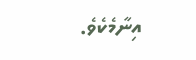އިނާމެކެވެ.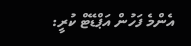އެންމެ ފަހުން އަޕްޑޭޓް ކުރީ: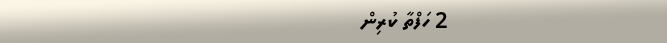2 ހަފްތާ ކުރިން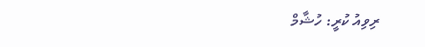ރިވިއު ކުރީ: ހުޝާމް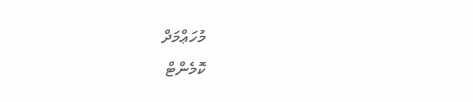މުހަޢްމަދް
ކޮމެންޓް